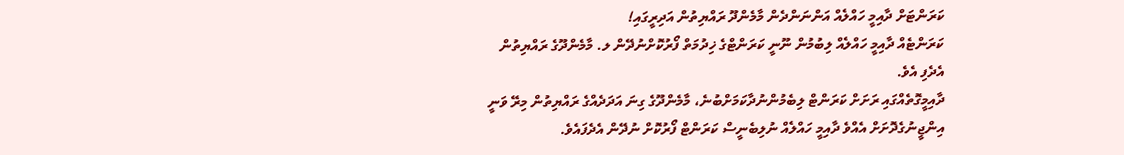ކަރަންޓަށް ދާއިމީ ހައްލެއް އަންނަންދެން މާމެންދޫ ރައްޔިތުން އަދިރީގައި!
ކަރަންޓެއް ދާއިމީ ހައްލެއް ލިބުމުން ނޫނީ ކަރަންޓްގެ ޚިދުމަތް ފޯރުކޮށްނުދޭން ލ. މާމެންދޫގެ ރައްޔިތުން އެދެފި އެވެ.
ދާއިމީގޮތެއްގައި ރަށަށް ކަރަންޓް ލިބެމުންނުދާކަމަށްބުނެ، މާމެންދޫގެ ގިނަ އަދަދެއްގެ ރައްޔިތުން މިރޭ ވަނީ އިންޖީނުގެދޮށަށް އެއްވެ ދާއިމީ ހައްލެއް ނުލިބެނީސް ކަރަންޓް ފޯރުކޮށް ނުދޭން އެދެފައެވެ.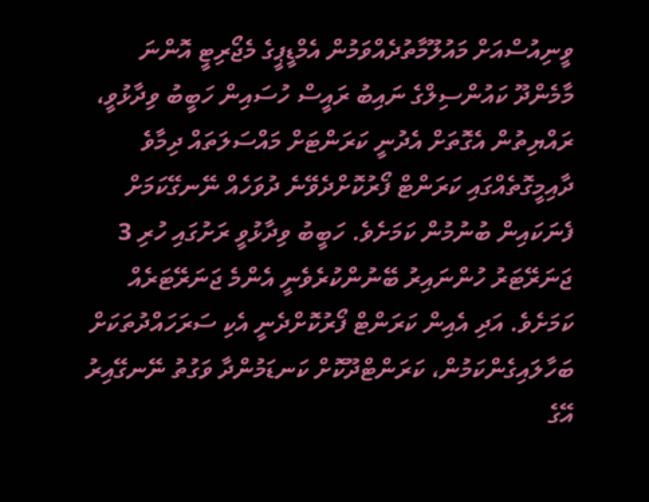ވީނިއުސްއަށް މައުލޫމާތުދެއްވަމުން އެމްޑީޕީގެ މެޖޯރިޓީ އޮންނަ މާމެންދޫ ކައުންސިލްގެ ނައިބު ރައީސް ހުސައިން ހަބީބު ވިދާޅުވީ، ރައްޔިތުން އެގޮތަށް އެދުނީ ކަރަންޓަށް މައްސަލަތައް ދިމާވެ ދާއިމީގޮތެއްގައި ކަރަންޓް ފޯރުކޮށްދެވޭނެ ދުވަހެއް ނޭނގޭކަމަށް ފެނަކައިން ބުނުމުން ކަމަށެވެ. ހަބީބު ވިދާޅުވީ ރަށުގައި ހުރި 3 ޖަނަރޭޓަރު ހުންނައިރު ބޭނުންކުރެވެނީ އެންމެ ޖަނަރޭޓަރެއް ކަމަށެވެ. އަދި އެއިން ކަރަންޓް ފޯރުކޮށްދެނީ އެކި ސަރަހައްދުތަކަށް ބަހާލައިގެންކަމުން، ކަރަންޓްދޫކޮށް ކަނޑަމުންދާ ވަގުތު ނޭނގޭއިރު އޭގެ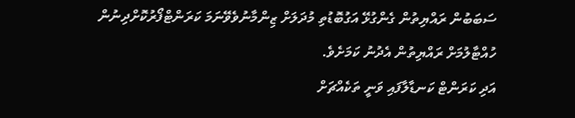ސަބަބުން ރައްޔިތުން ގެންގުޅޭ އަގުބޮޑުތި މުދަލަށް ޒިންމާނުވެވޭނަމަ ކަރަންޓްފޯރުކޮށްދިނުން ހުއްޓާލުމަށް ރައްޔިތުން އެދުނު ކަމަށެވެ.
އަދި ކަރަންޓް ކަނޑާލާފައި ވަނީ ތަކެއްޗަށް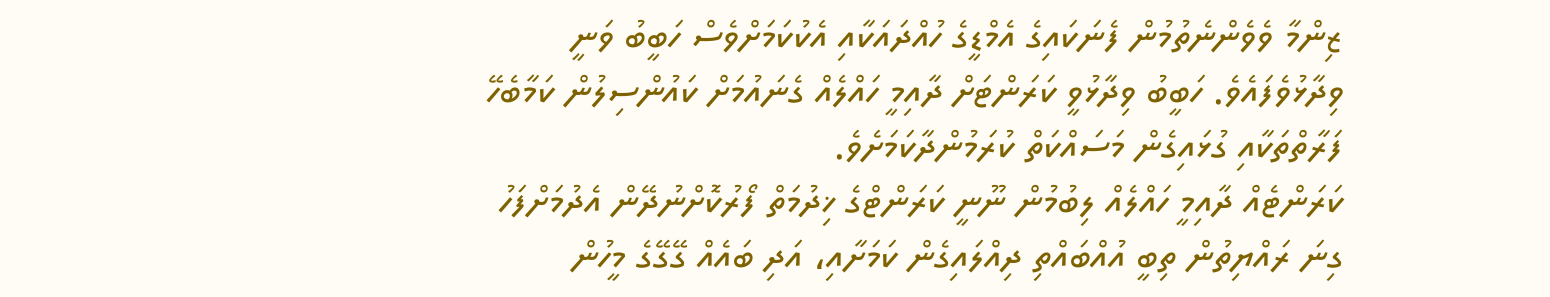ޒިންމާ ވެވެންނެތުމުން ފެނަކައިގެ އެމްޑީގެ ހުއްދައަކާއި އެކުކަމަށްވެސް ހަބީބު ވަނީ ވިދާޅުވެފައެވެ. ހަބީބު ވިދާޅުވީ ކަރަންޓަށް ދާއިމީ ހައްލެއް ގެނައުމަށް ކައުންސިލުން ކަމާބެހޭ ފަރާތްތަކާއި ގުޅައިގެން މަސައްކަތް ކުރަމުންދާކަމަށެވެ.
ކަރަންޓެއް ދާއިމީ ހައްލެއް ލިބުމުން ނޫނީ ކަރަންޓްގެ ޚިދުމަތް ފޯރުކޮށްނުދޭން އެދުމަށްފަހު ގިނަ ރައްޔިތުން ތިބީ އުއްބައްތި ދިއްލައިގެން ކަމަށާއި، އަދި ބައެއް ގޭގޭގެ މީހުން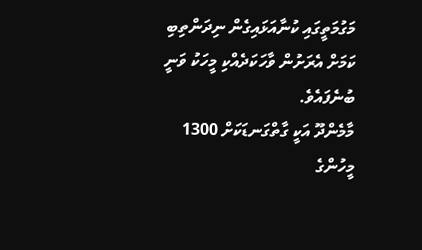މަގުމަތީގައި ކުނާއަޅައިގެން ނިދަންތިބި ކަމަށް އެރަށުން ވާހަކަދެއްކި މީހަކު ވަނީ ބުނެފައެވެ.
މާމެންދޫ އަކީ ގާތްގަނޑަކަށް 1300 މީހުންގެ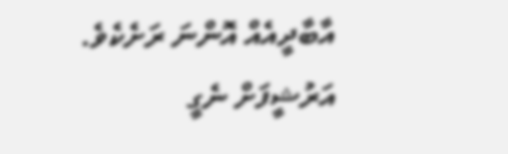އާބާދީއެއް އޮންނަ ރަށެކެވެ.
އަރުޝީފަށް ނެގީ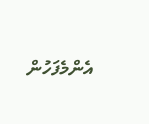އެންމެފަހުން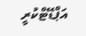އަޕްޑޭޓްކުރީ